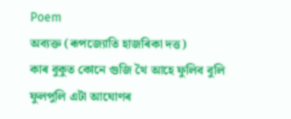Poem
অব্যক্ত (ৰূপজ্যোতি হাজৰিকা দত্ত)
কাৰ বুকুত কোনে গুজি থৈ আহে ফুলিব বুলি ফুলপুলি এটা আঘোণৰ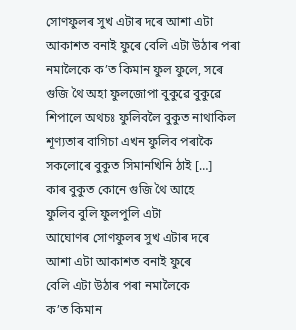সোণফুলৰ সুখ এটাৰ দৰে আশা এটা আকাশত বনাই ফুৰে বেলি এটা উঠাৰ পৰা নমালৈকে ক’ত কিমান ফুল ফুলে, সৰে গুজি থৈ অহা ফুলজোপা বুকুৱে বুকুৱে শিপালে অথচঃ ফুলিবলৈ বুকুত নাথাকিল শূণ্যতাৰ বাগিচা এখন ফুলিব পৰাকৈ সকলোৰে বুকুত সিমানখিনি ঠাই […]
কাৰ বুকুত কোনে গুজি থৈ আহে
ফুলিব বুলি ফুলপুলি এটা
আঘোণৰ সোণফুলৰ সুখ এটাৰ দৰে
আশা এটা আকাশত বনাই ফুৰে
বেলি এটা উঠাৰ পৰা নমালৈকে
ক’ত কিমান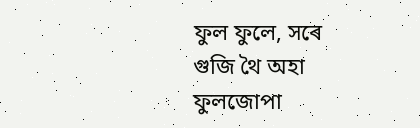ফুল ফুলে, সৰে
গুজি থৈ অহা ফুলজোপা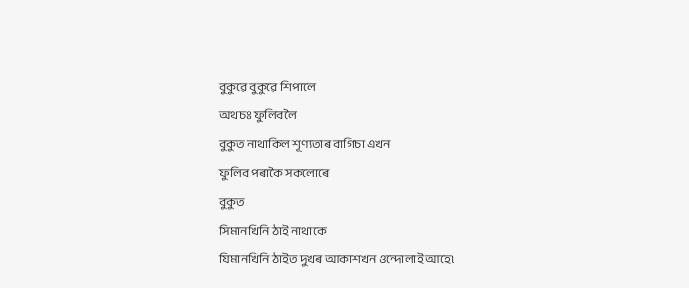বুকুৱে বুকুৱে শিপালে
অথচঃ ফুলিবলৈ
বুকুত নাথাকিল শূণ্যতাৰ বাগিচা এখন
ফুলিব পৰাকৈ সকলোৰে
বুকুত
সিমানখিনি ঠাই নাথাকে
যিমানখিনি ঠাইত দুখৰ আকাশখন ওন্দোলাই আহে৷